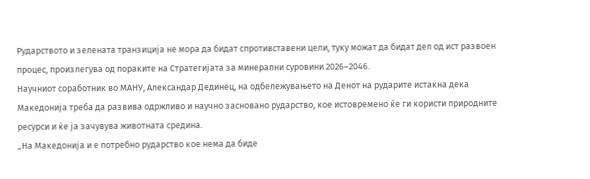Рударството и зелената транзиција не мора да бидат спротивставени цели, туку можат да бидат дел од ист развоен процес, произлегува од пораките на Стратегијата за минерални суровини 2026–2046.
Научниот соработник во МАНУ, Александар Дединец, на одбележувањето на Денот на рударите истакна дека Македонија треба да развива одржливо и научно засновано рударство, кое истовремено ќе ги користи природните ресурси и ќе ја зачувува животната средина.
„На Македонија и е потребно рударство кое нема да биде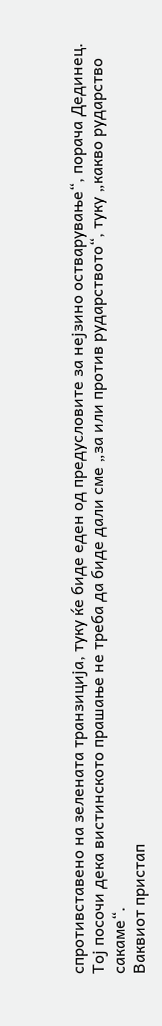спротивставено на зелената транзиција, туку ќе биде еден од предусловите за нејзино остварување“, порача Дединец.
Тој посочи дека вистинското прашање не треба да биде дали сме „за или против рударството“, туку „какво рударство сакаме“.
Ваквиот пристап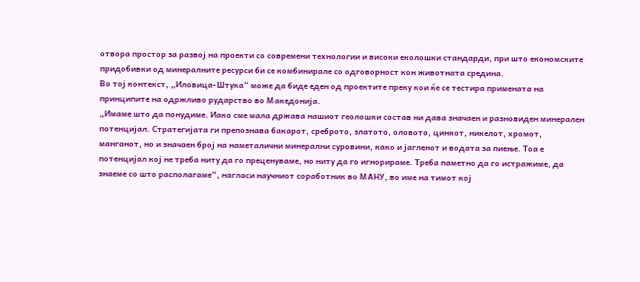отвора простор за развој на проекти со современи технологии и високи еколошки стандарди, при што економските придобивки од минералните ресурси би се комбинирале со одговорност кон животната средина.
Во тој контекст, „Иловица-Штука“ може да биде еден од проектите преку кои ќе се тестира примената на принципите на одржливо рударство во Македонија.
„Имаме што да понудиме. Иако сме мала држава нашиот геолошки состав ни дава значаен и разновиден минерален потенцијал. Стратегијата ги препознава бакарот, среброто, златото, оловото, цинкот, никелот, хромот, манганот, но и значаен број на наметалични минерални суровини, како и јагленот и водата за пиење. Тоа е потенцијал кој не треба ниту да го преценуваме, но ниту да го игнорираме. Треба паметно да го истражиме, да знаеме со што располагаме“, нагласи научниот соработник во МАНУ, во име на тимот кој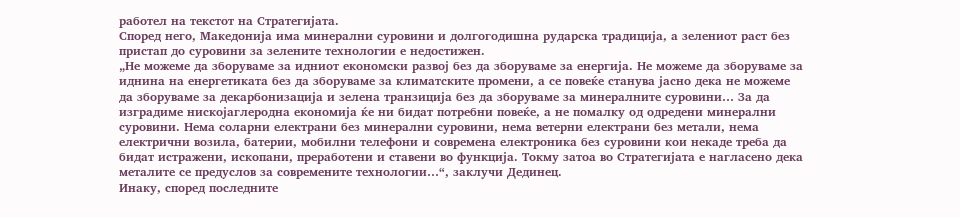работел на текстот на Стратегијата.
Според него, Македонија има минерални суровини и долгогодишна рударска традиција, а зелениот раст без пристап до суровини за зелените технологии е недостижен.
„Не можеме да зборуваме за идниот економски развој без да зборуваме за енергија. Не можеме да зборуваме за иднина на енергетиката без да зборуваме за климатските промени, а се повеќе станува јасно дека не можеме да зборуваме за декарбонизација и зелена транзиција без да зборуваме за минералните суровини… За да изградиме нискојаглеродна економија ќе ни бидат потребни повеќе, а не помалку од одредени минерални суровини. Нема соларни електрани без минерални суровини, нема ветерни електрани без метали, нема електрични возила, батерии, мобилни телефони и современа електроника без суровини кои некаде треба да бидат истражени, ископани, преработени и ставени во функција. Токму затоа во Стратегијата е нагласено дека металите се предуслов за современите технологии…“, заклучи Дединец.
Инаку, според последните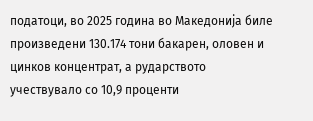податоци, во 2025 година во Македонија биле произведени 130.174 тони бакарен, оловен и цинков концентрат, а рударството учествувало со 10,9 проценти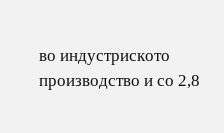во индустриското производство и со 2,8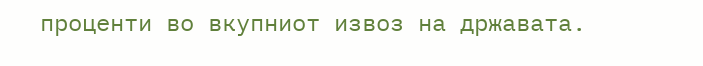проценти во вкупниот извоз на државата.